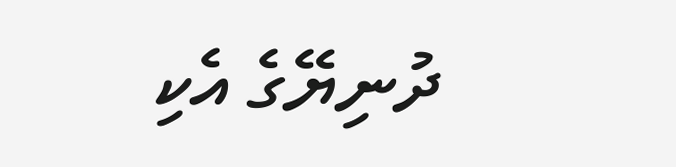ދުނިޔޭގެ އެކި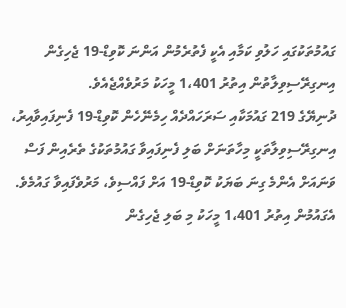ގައުމުތަކުގައި ހަލުވި ކަމާއި އެކީ ފެތުރެމުން އަންނަ ކޮވިޑް-19 ޖެހިގެން އިނގިރޭސިވިލާތުން އިތުރު 1،401 މީހަކު މަރުވެއްޖެއެވެ.
ދުނިޔޭގެ 219 ގައުމަކާއި ސަރަހައްދެއް ހިމެނޭހެން ކޮވިޑް-19 ފެނިފައިވާއިރު، އިނގިރޭސިވިލާތަކީ މިހާތަނަށް ބަލި ފެނިފައިވާ ގައުމުތަކުގެ ތެރެއިން ފަސް ވަނައަށް އެންމެ ގިނަ ބަޔަކު ކޮވިޑް-19 އަށް ފައްސިވެ، މަރުވެފައިވާ ގައުމެވެ.
އެގައުމުން އިތުރު 1،401 މީހަކު މި ބަލި ޖެހިގެން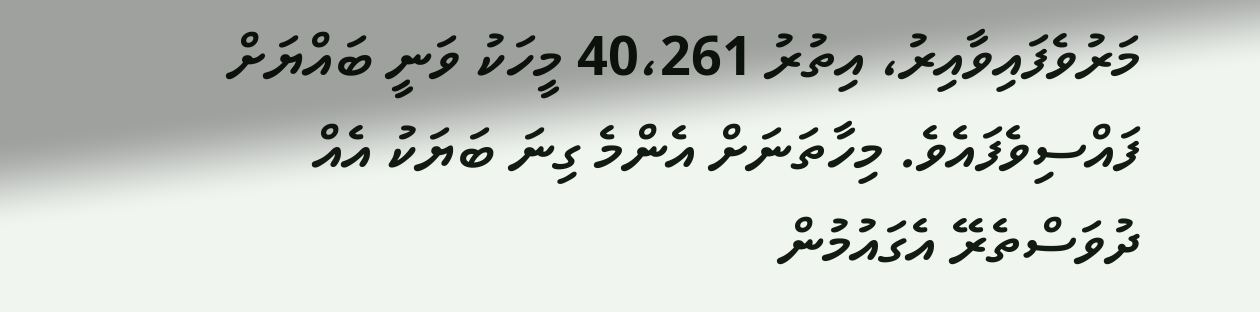މަރުވެފައިވާއިރު، އިތުރު 40،261 މީހަކު ވަނީ ބައްޔަށް ފައްސިވެފައެވެ. މިހާތަނަށް އެންމެ ގިނަ ބަޔަކު އެއް ދުވަސްތެރޭ އެގައުމުން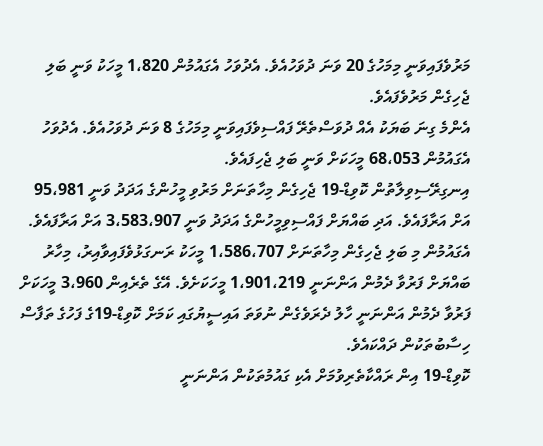މަރުވެފައިވަނީ މިމަހުގެ 20 ވަނަ ދުވަހުއެވެ. އެދުވަހު އެގައުމުން 1،820 މީހަކު ވަނީ ބަލި ޖެހިގެން މަރުވެފައެވެ.
އެންމެ ގިނަ ބަޔަކު އެއް ދުވަސްތެރޭ ފައްސިވެފައިވަނީ މިމަހުގެ 8 ވަނަ ދުވަހުއެވެ. އެދުވަހު އެގައުމުން 68،053 މީހަކަށް ވަނީ ބަލި ޖެހިފައެވެ.
އިނގިރޭސިވިލާތުން ކޮވިޑް-19 ޖެހިގެން މިހާތަނަށް މަރުވި މީހުންގެ އަދަދު ވަނީ 95،981 އަށް އަރާފައެވެ. އަދި ބައްޔަށް ފައްސިވިމީހުންގެ އަދަދު ވަނީ 3،583،907 އަށް އަރާފައެވެ.
އެގައުމުން މި ބަލި ޖެހިގެން މިހާތަނަށް 1،586،707 މީހަކު ރަނގަޅުވެފައިވާއިރު، މިހާރު ބައްޔަށް ފަރުވާ ދެމުން އަންނަނީ 1،901،219 މީހަކަށެވެ. އޭގެ ތެރެއިން 3،960 މީހަކަށް ފަރުވާ ދެމުން އަންނަނީ ހާލު ދެރަވެގެން ނުވަތަ އައިސީޔުގައި ކަމަށް ކޮވިޑް-19ގެ ފަހުގެ ތަފާސް ހިސާބުތަކުން ދައްކައެވެ.
ކޮވިޑް-19 އިން ރައްކާތެރިވުމަށް އެކި ގައުމުތަކުން އަންނަނީ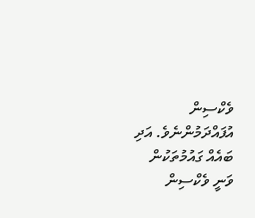ވެކްސިން އުފައްދަމުންނެވެ. އަދި ބައެއް ގައުމުތަކުން ވަނީ ވެކްސިން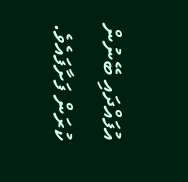އުފައްދައި ބޭނުން ކުރަން ފަށާފައެވެ.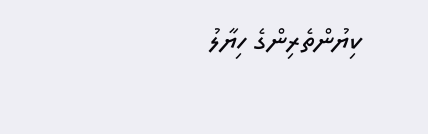ކިޔުންތެރިންގެ ހިޔާލު